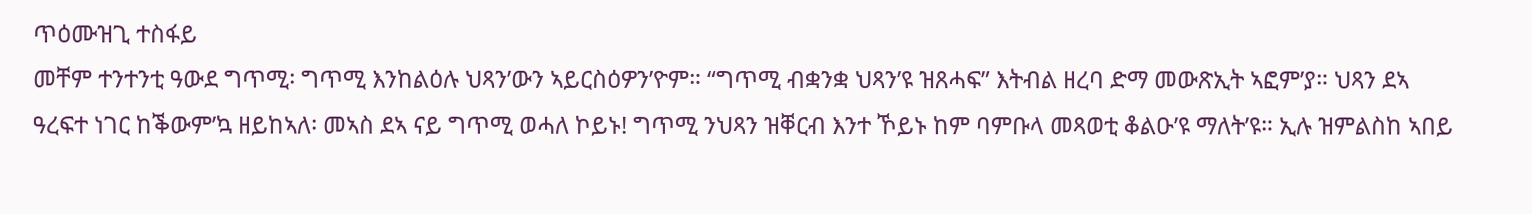ጥዕሙዝጊ ተስፋይ
መቸም ተንተንቲ ዓውደ ግጥሚ፡ ግጥሚ እንከልዕሉ ህጻን’ውን ኣይርስዕዎን’ዮም። “ግጥሚ ብቋንቋ ህጻን’ዩ ዝጸሓፍ” እትብል ዘረባ ድማ መውጽኢት ኣፎም’ያ። ህጻን ደኣ ዓረፍተ ነገር ከቕውም’ኳ ዘይከኣለ፡ መኣስ ደኣ ናይ ግጥሚ ወሓለ ኮይኑ! ግጥሚ ንህጻን ዝቐርብ እንተ ኾይኑ ከም ባምቡላ መጻወቲ ቆልዑ’ዩ ማለት’ዩ። ኢሉ ዝምልስከ ኣበይ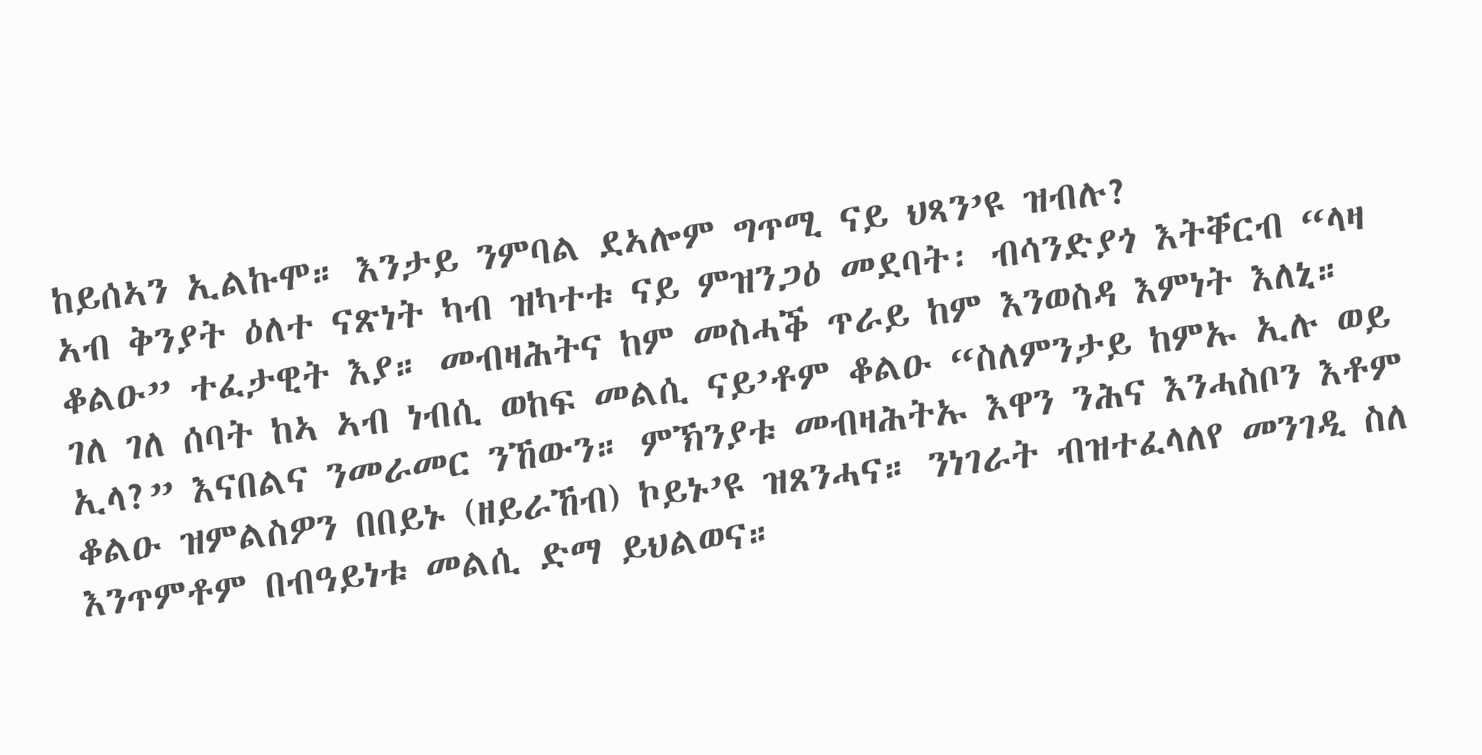ከይሰኣን ኢልኩሞ። እንታይ ንምባል ደኣሎም ግጥሚ ናይ ህጻን’ዩ ዝብሉ?
ኣብ ቅንያት ዕለተ ናጽነት ካብ ዝካተቱ ናይ ምዝንጋዕ መደባት፡ ብሳንድያጎ እትቐርብ “ላዛ ቆልዑ” ተፈታዊት እያ። መብዛሕትና ከም መስሓቕ ጥራይ ከም እንወስዳ እምነት እለኒ። ገለ ገለ ሰባት ከኣ ኣብ ነብሲ ወከፍ መልሲ ናይ’ቶም ቆልዑ “ስለምንታይ ከምኡ ኢሉ ወይ ኢላ?” እናበልና ንመራመር ንኸውን። ምኽንያቱ መብዛሕትኡ እዋን ንሕና እንሓስቦን እቶም ቆልዑ ዝምልስዎን በበይኑ (ዘይራኸብ) ኮይኑ’ዩ ዝጸንሓና። ንነገራት ብዝተፈላለየ መንገዲ ስለ እንጥምቶም በብዓይነቱ መልሲ ድማ ይህልወና።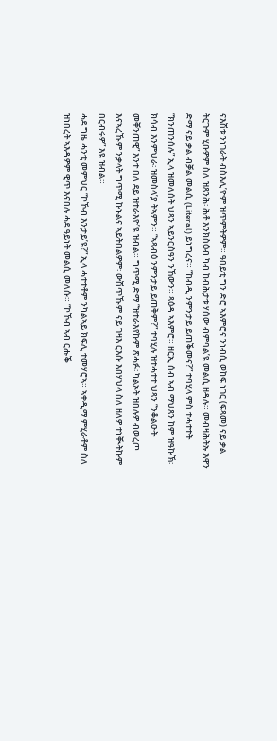ናእሽቱ ንነገራት ብስእሊ’ዮም ዝጥምትዎም። ዓበይቲ ግን ድሮ ኣእምሮና ንነብሲ ወከፍ ነገር (ፍጻመ) ናይ ቃል ትርጉም ሂቡዎም ስለ ዝጸንሕ፡ ሕቶ እንክስዕብ ካብ ከብሕታቱ ሃሰው ብምባል’ዩ መልሲ ዘዳሉ። መብዛሕትኡ እዋን ድማ ናይ ቃል ብቓል መልሲ (Literal) ይነግረና። “ከብዲ ንምንታይ ይጠቕመና?” ተባሂላ ምስ ተሓተተት “ክንጠንሰሉ” ኢላ ዝመለሰት ህጻን ኣይንርስዓን ንኸውን። ጻዕዳ ኣእምሮ። ዘርኢ ሰብ ኣብ ማህጸን ከም ዝዓኩኽ፡ ክሳብ እንምህራ፡ ዝመስላ’ያ ትኣምን። “ኣጻብዕ ንምንታይ ይጠቅም?” ተባሂሉ ዝተሓተተ ህጻን “ንቆልዑት መቐንጠዊ” እንተ በለ ደይ ዝተራእዮ’ዩ ዝብል። ግጥሚ ድማ “ዝተራእየኩም ጽሓፉ፡ ካልኦት ዝበሉዎ ብወረጦ እናኣረኹም ንቃላት ግጥሚ ኩኑልና ኣይትበልዎም፡ ውሽጥኹም ናይ ገዛእ ርእሱ እበሃህላ ስለ ዘለዎ ተነቚትኩም በርብሩዎ” እዩ ዝብል።
ሓደ ግዜ ሓንቲ መምህር “ኮኾብ እንታይ’ዩ?” ኢላ ሓተተቶም ንካልኣይ ክፍሊ ተመሃሮኣ። ኣቀዲማ ምሂራቶም ስለ ዝነበረት ኣእዳዎም ዊጥ እናበሉ ሓደ ዓይነት መልሲ መለሱ። “ኮኾብ ኣብ ርሑቕ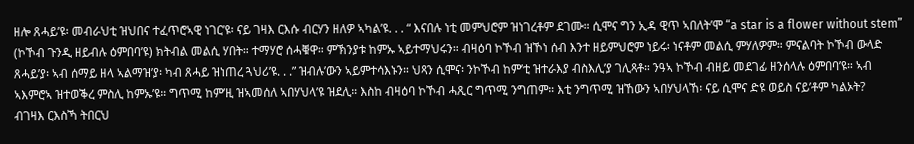ዘሎ ጸሓይ’ዩ፡ መብራህቲ ዝህበና ተፈጥሮኣዊ ነገር’ዩ፡ ናይ ገዛእ ርእሱ ብርሃን ዘለዎ ኣካል’ዩ. . . “ እናበሉ ነቲ መምህሮም ዝነገረቶም ደገሙ። ሲሞና ግን ኢዳ ዊጥ ኣበለት’ሞ “a star is a flower without stem” (ኮኾብ ጉንዲ ዘይብሉ ዕምበባ’ዩ) ክትብል መልሲ ሃበት። ተማሃሮ ሰሓቑዋ። ምኽንያቱ ከምኡ ኣይተማህሩን። ብዛዕባ ኮኾብ ዝኾነ ሰብ እንተ ዘይምህሮም ነይሩ፡ ነናቶም መልሲ ምሃለዎም። ምናልባት ኮኾብ ውላድ ጸሓይ’ያ፡ ኣብ ሰማይ ዘላ ኣልማዝ’ያ፡ ካብ ጸሓይ ዝነጠረ ጓህሪ’ዩ. . .” ዝብሉ’ውን ኣይምተሳእኑን። ህጻን ሲሞና፡ ንኮኾብ ከም’ቲ ዝተራእያ ብስእሊ’ያ ገሊጻቶ። ንዓኣ ኮኾብ ብዘይ መደገፊ ዘንሰላሉ ዕምበባ’ዩ። ኣብ ኣእምሮኣ ዝተወቕረ ምስሊ ከምኡ’ዩ። ግጥሚ ከም’ዚ ዝኣመሰለ ኣበሃህላ’ዩ ዝደሊ። እስከ ብዛዕባ ኮኾብ ሓጺር ግጥሚ ንግጠም። እቲ ንግጥሚ ዝኸውን ኣበሃህላኸ፡ ናይ ሲሞና ድዩ ወይስ ናይ’ቶም ካልኦት?
ብገዛእ ርእስኻ ትበርህ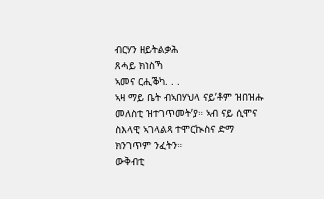ብርሃን ዘይትልቃሕ
ጸሓይ ክነስኻ
ኣመና ርሒቕካ. . .
ኣዛ ማይ ቤት ብኣበሃህላ ናይ’ቶም ዝበዝሑ መለስቲ ዝተገጥመት’ያ። ኣብ ናይ ሲሞና ስእላዊ ኣገላልጻ ተሞርኲስና ድማ ክንገጥም ንፈትን።
ውቅብቲ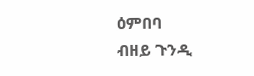ዕምበባ
ብዘይ ጉንዲ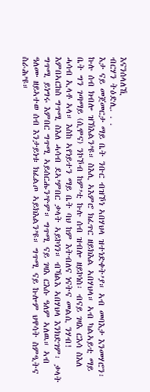እናንሰላለኺ
ብርሃን ትዕድሊ. . .
እታ ናይ መጀመርታ ማይ ቤት ንቡር ብዝኾነ ኣበሃህላ ዝተነድቀት’ያ። ኣብ መባእታ እንመሃሮን፡ ኩሉ ሰብ ክብሎ ዝኽእልን’ዩ። ስእሊ ኣእምሮ ክፈጥር ዘይክእል ኣበሃህላ። ኣብ ካልኣይቲ ማይ ቤት ግን ገጣማይ (ሲሞና) ንኮኾብ ከም’ቲ ኩሉ ሰብ ዝብሎ ዘይኮነስ፡ ብናይ ገዛእ ርእሳ ስእለ ሓሳብ ኢላቶ ኣላ። እስከ ኣየነይተን ማይ ቤት ባህ ከም እትብለና ነናትና መልሲ ንሃብ! እምበኣርከስ ግጥሚ ስእለ ሓሳብ ደኣ’ምበር ቃላት ኣይኮነን። ብኻልእ ኣበሃህላ እንክድገም፡ ቃላት ግጥሚ ይነግሩ እምበር ግጥሚ ኣይሰርሑን’ዮም። ግጥሚ ናይ ገዛእ ርእሱ ዓለም ኣለዉ። ኣብ ዓለሙ ዘይኣተወ ሰብ እንታይነቱ ክፈልጦ ኣይክእልን’ዩ። ግጥሚ ናይ ኩሎም ህዋሳት ስምዒትና ስራሕ’ዩ።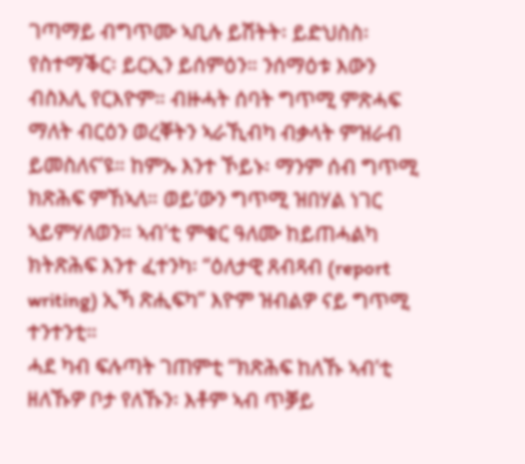ገጣማይ ብግጥሙ ኣቢሉ ይሽትት፡ ይድህስስ፡ የስተማቕር፡ ይርኢን ይሰምዕን። ንሰማዕቱ እውን ብስእሊ የርእዮም። ብዙሓት ሰባት ግጥሚ ምጽሓፍ ማለት ብርዕን ወረቐትን ኣራኺብካ ብቃላት ምዝራብ ይመስለና’ዩ። ከምኡ እንተ ኾይኑ፡ ማንም ሰብ ግጥሚ ክጽሕፍ ምኸኣለ። ወይ’ውን ግጥሚ ዝበሃል ነገር ኣይምሃለወን። ኣብ’ቲ ምቁር ዓለሙ ከይጠሓልካ ክትጽሕፍ እንተ ፈተንካ፡ “ዕለታዊ ጸብጻብ (report writing) ኢኻ ጽሒፍካ” እዮም ዝብልዎ ናይ ግጥሚ ተንተንቲ።
ሓደ ካብ ፍሉጣት ገጠምቲ “ክጽሕፍ ከለኹ ኣብ’ቲ ዘለኹዎ ቦታ የለኹን፡ እቶም ኣብ ጥቓይ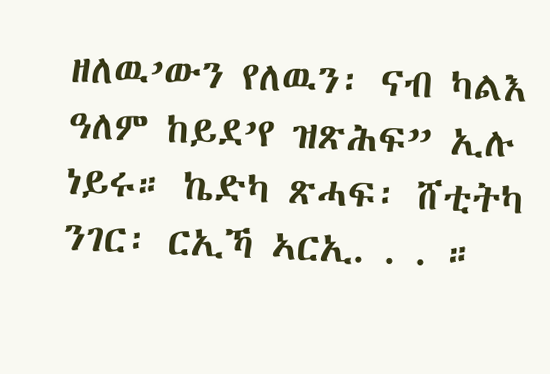ዘለዉ’ውን የለዉን፡ ናብ ካልእ ዓለም ከይደ’የ ዝጽሕፍ” ኢሉ ነይሩ። ኬድካ ጽሓፍ፡ ሸቲትካ ንገር፡ ርኢኻ ኣርኢ. . . ።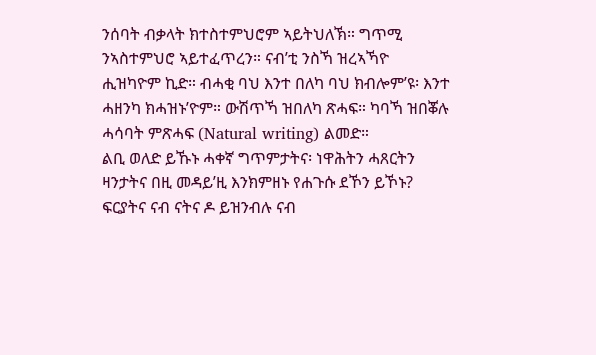ንሰባት ብቃላት ክተስተምህሮም ኣይትህለኽ። ግጥሚ ንኣስተምህሮ ኣይተፈጥረን። ናብ’ቲ ንስኻ ዝረኣኻዮ ሒዝካዮም ኪድ። ብሓቂ ባህ እንተ በለካ ባህ ክብሎም’ዩ፡ እንተ ሓዘንካ ክሓዝኑ’ዮም። ውሽጥኻ ዝበለካ ጽሓፍ። ካባኻ ዝበቖሉ ሓሳባት ምጽሓፍ (Natural writing) ልመድ።
ልቢ ወለድ ይኹኑ ሓቀኛ ግጥምታትና፡ ነዋሕትን ሓጸርትን ዛንታትና በዚ መዳይ’ዚ እንክምዘኑ የሐጉሱ ደኾን ይኾኑ? ፍርያትና ናብ ናትና ዶ ይዝንብሉ ናብ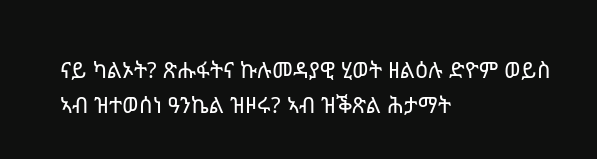ናይ ካልኦት? ጽሑፋትና ኩሉመዳያዊ ሂወት ዘልዕሉ ድዮም ወይስ ኣብ ዝተወሰነ ዓንኬል ዝዞሩ? ኣብ ዝቕጽል ሕታማት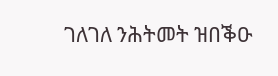ገለገለ ንሕትመት ዝበቕዑ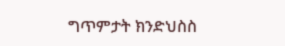ግጥምታት ክንድህስስ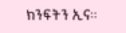ክንፍትን ኢና።